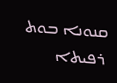ܩܢܘܢܐ ܒܘܬ ܪܦܝܬ‌ܐ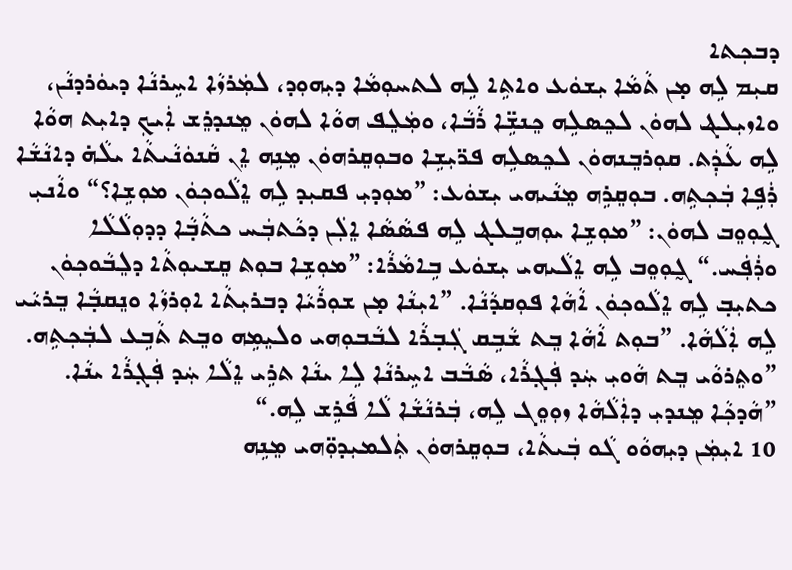ܕܒܟ݂ܬ‌ܐ
ܩܝܼܡ ܠܹܗ ܡ̣ܢ ܬܵܡܵܐ ܝܼܫܘܿܥ ܘܐܬܹ‌ܐ ܠܹܗ ܠܬܚܘܼܡܵܐ ܕܝܼܗܘܼܕ، ܠܡܲܪܙܵܐ ܐܚܹܪܢܵܐ ܕܝܘܿܪܕܢܵܢ، ܘܐܙܝܼܠܔ ܠܗܘܿܢ ܠܟܸܣܠܹܗ ܟܸܢܫܹ̈ܐ ܪܵܒܵܐ، ܘܡܲܠܸܦ ܗܘܵܐ ܠܗܘܿܢ ܡܸܢܕܪܸܫ ܐܲܝܟ݂ ܕܐܝܼܬ ܗܘܵܐ ܠܹܗ ܥܵܕܲܬ. ܩܘܼܪܒܸܢܗܘܿܢ ܠܟܸܣܠܹܗ ܦܪ̈ܝܼܫܹܐ ܘܒܘܼܩܸܪܗܘܿܢ ܡܸܢܹܗ ܐܸܢ ܩܵܢܘܿܢܵܝܬܵ‌ܐ ܝܠܵܗ̇ ܕܐܢܵܫܵܐ ܪܲܦܹܐ ܒܲܟ݂ܬܹܗ. ܒܘܼܩܸܪܹܗ ܡܸܢܵܝܗ‌ܝ ܝܼܫܘܿܥ: ”ܡܘܼܕܝܼ ܦܩܝܼܕ ܠܹܗ ܐܸܠܵܘܟ݂ܘܿܢ ܡܘܼܫܹܐ؟“ ܘܐܵܢܝܼ ܓ̰ܘܼܘܸܒ ܠܗܘܿܢ: ”ܡܘܼܫܹܐ ܝܘܼܗܒܹܠܔ ܠܹܗ ܦܣܵܣܵܐ ܐܸܠܲܢ ܕܟܵܬܒܲܚ ܟܬܵܒ݂ܵܐ ܕܕܘܼܠܵܠܵܐ ܘܪܲܦܲܚ.“ ܓ̰ܘܼܘܸܒ ܠܹܗ ܐܸܠܵܝܗ‌ܝ ܝܼܫܘܿܥ ܒܹܐܡܵܪܵܐ: ”ܡܘܼܫܹܐ ܒܘܼܬ ܩܸܫܝܘܼܬܵ‌ܐ ܕܠܸܒܵܘܟ݂ܘܿܢ ܟܬܝܼܒ݂ ܠܹܗ ܐܸܠܵܘܟ݂ܘܿܢ ܐܵܗܵܐ ܦܘܼܩܕܵܢܵܐ. ”ܐܝܼܢܵܐ ܡ̣ܢ ܫܘܼܪܵܝܵܐ ܕܒܪܝܼܬܵ‌ܐ ܐܘܼܪܙܵܐ ܘܢܸܩܒ݂ܵܐ ܒܸܪܝܵܝ ܠܹܗ ܐܲܠܵܗܵܐ. ”ܒܘܼܬ ܐܵܗܵܐ ܒܸܬ ܫܵܒܹܩ ܓܲܒ݂ܪܵܐ ܠܒܵܒܘܼܗ‌ܝ ܘܠܝܸܡܹܗ ܘܒܸܬ ܬܵܒܹܥ ܠܒܲܟ݂ܬܹܗ. ”ܘܬܸܪܘܵܝ ܒܸܬ ܗܵܘܝܼ ܚܲܕ ܦܲܓ݂ܪܵܐ، ܣܵܒܵܒ ܐܚܹܪܢܵܐ ܠܹܐ ܝܢܵܐ ܬܪܹܝ ܐܸܠܵܐ ܚܲܕ ܦܲܓ݂ܪܵܐ ܝܢܵܐ. ”ܗܵܕܟ݂ܵܐ ܡܸܢܕܝܼ ܕܐܲܠܵܗܵܐ ܙܘܼܘܸܓ ܠܹܗ، ܒܲܪܢܵܫܵܐ ܠܵܐ ܦܵܪܹܫ ܠܹܗ.“
10 ܐܝܼܡܲܢ ܕܝܼܗܘܵܘ ܓܵܘ ܒܲܝܬܵ‌ܐ، ܒܘܼܩܸܪܗܘܿܢ ܬܲܠܡܝܼܕܘܼ̈ܗ‌ܝ ܡܸܢܹܗ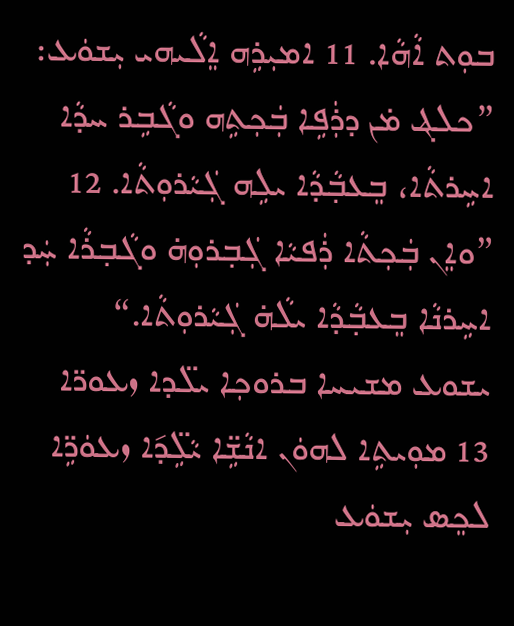ܒܘܼܬ ܐܵܗܵܐ. 11 ܐܡܝܼܪܹܗ ܐܸܠܵܝܗ‌ܝ ܝܼܫܘܿܥ: ”ܟܠܔ ܡ̇ܢ ܕܪܲܦܹܐ ܒܲܟ݂ܬܹܗ ܘܓܵܒܹܪ ܚܕܵܐ ܐܚܹܪܬܵ‌ܐ، ܒܸܥܒ݂ܵܕܵܐ ܝܠܹܗ ܓܲܝܵܪܘܼܬܵ‌ܐ. 12 ”ܘܐܸܢ ܒܲܟ݂ܬܵ‌ܐ ܪܲܦܝܵܐ ܓܲܒ݂ܪܘܼܗ̇ ܘܓܵܒ݂ܪܵܐ ܚܲܕ ܐܚܹܪܢܵܐ ܒܸܥܒ݂ܵܕܵܐ ܝܠܵܗ̇ ܓܲܝܵܪܘܼܬܵ‌ܐ.“
ܝܫܘܥ ܡܫܝܚܐ ܒܪܘܟ݂ܐ ܝܠ̈ܕܐ ܙܥܘܪ̈ܐ
13 ܡܘܼܝܬܹ‌ܐ ܠܗܘܿܢ ܐܢܵܫܹ̈ܐ ܝܵܠܹ̈ܕ݇ܐ ܙܥܘܿܪܹ̈ܐ ܠܟܸܣ ܝܼܫܘܿܥ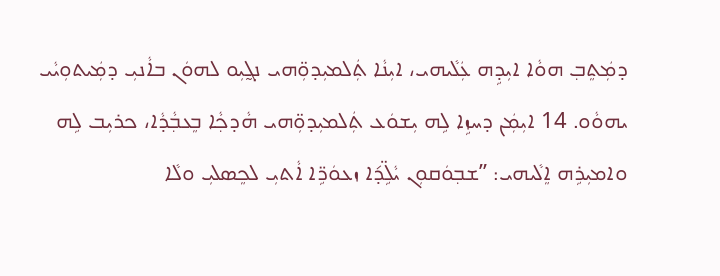ܕܡܲܬܸܒ݂ ܗܘܵܐ ܐܝܼܕܹܗ ܥܲܠܵܝܗ‌ܝ، ܐܝܼܢܵܐ ܬܲܠܡܝܼܕܘܼ̈ܗ‌ܝ ܢܓ̰ܝܼܘ ܠܗܘܿܢ ܒܐܵܢܝܼ ܕܡܲܝܬܘܼܝܵܝ ܝܗܘܵܘ. 14 ܐܝܼܡܲܢ ܕܚܙܹܐ ܠܹܗ ܝܼܫܘܿܥ ܬܲܠܡܝܼܕܘܼ̈ܗ‌ܝ ܗܵܕܟ݂ܵܐ ܒܸܥܒ݂ܵܕܵܐ، ܟܪܝܼܒ ܠܹܗ ܘܐܡܝܼܪܹܗ ܐܸܠܵܝܗ‌ܝ: ”ܫܒ݂ܘܿܩܘܼܢ ܝܵܠܹ̈ܕ݇ܐ ܙܥܘܿܪܹ̈ܐ ܐܵܬ‌ܝܼ ܠܟܸܣܠܝܼ ܘܠܵܐ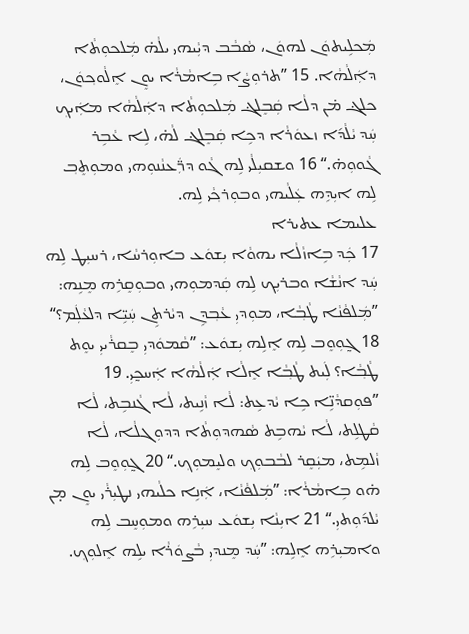ܡܲܟܠܹܝܬܘܿܢ ܠܗܘܿܢ، ܣܵܒܵܒ ܕܝܼܵܝܗ‌ܝ ܝܠܵܗ̇ ܡܲܠܟܘܼܬܵ‌ܐ ܕܐܲܠܵܗܵܐ. 15 ”ܬܪܘܼܨܵܐ ܒܹܐܡܵܪܵܐ ܝܘܸܢ ܐܸܠܵܘܟ݂ܘܿܢ، ܟܠܔ ܡ̇ܢ ܕܠܵܐ ܩܲܒܸܠܔ ܡܲܠܟܘܼܬܵ‌ܐ ܕܐܲܠܵܗܵܐ ܡܐܲܝܟ݂ ܚܲܕ ܝܵܠܵܕ݇ܐ ܙܥܘܿܪܵܐ ܕܟܹܐ ܩܲܒܸܠܔ ܠܵܗ̇، ܠܹܐ ܥܵܒܹܪ ܓܵܘܘܼܗ̇.“ 16 ܘܫܩܝܼܠܵܝ ܠܹܗ ܓܵܘ ܕܪ̈ܲܥܢܵܢܘܼܗ‌ܝ ܘܡܘܼܬܸܒ݂ ܠܹܗ ܐܝܼܕܹܗ ܥܲܠܵܝܗ‌ܝ ܘܒܘܼܪܟ݂ܵܝ ܠܹܗ.
ܥܠܝܡܐ ܥܬܝܪܐ
17 ܟܲܕ ܒܹܐܙܵܠܵܐ ܝܗܘܵܐ ܝܼܫܘܿܥ ܒܐܘܼܪܚܵܐ، ܪܚܝܼܛ ܠܹܗ ܚܲܕ ܐܢܵܫܵܐ ܘܒܪܝܼܟ ܠܹܗ ܩܲܕܡܘܼܗ‌ܝ ܘܒܘܼܩܸܪܹܗ ܡܸܢܹܗ: ”ܡܲܠܦܵܢܵܐ ܛܵܒ݂ܵܐ، ܡܘܼܕܝܼ ܥܵܒ݂ܕܹܢ ܕܝܵܪܬܹܢ ܚܲܝܹ̈ܐ ܕܠܥܵܠܲܡ؟“ 18 ܓ̰ܘܼܘܸܒ ܠܹܗ ܐܸܠܹܗ ܝܼܫܘܿܥ: ”ܩܵܡܘܿܕܝܼ ܒܸܩܪܵܝܝܼ ܝܘܸܬ ܛܵܒ݂ܵܐ؟ ܠܲܝܬ ܛܵܒ݂ܵܐ ܐܸܠܵܐ ܐܲܠܵܗܵܐ ܐܲܚܟ̰ܝܼ. 19 ”ܦܘܼܩܕܵܢܹ̈ܐ ܟܹܐ ܝܵܕܥܹܬ: ܠܵܐ ܙܵܢܹܝܬ، ܠܵܐ ܓܵܢܒܹܬ، ܠܵܐ ܩܵܛܠܹܬ، ܠܵܐ ܝܵܗܒܹܬ ܣܵܗܕܘܼܬܵ‌ܐ ܕܕܘܼܓܠܵܐ، ܠܵܐ ܙܵܠܡܹܬ، ܡܝܲܩܸܪ ܠܒܵܒܘܼܟ݂ ܘܠܝܸܡܘܼܟ݂.“ 20 ܓ̰ܘܼܘܸܒ ܠܹܗ ܗ̇ܘ ܒܹܐܡܵܪܵܐ: ”ܡܲܠܦܵܢܵܐ، ܐܲܢܹܐ ܟܠܵܝܗ‌ܝ ܢܛܝܼܪܵܝ ܝܘܸܢ ܡ̣ܢ ܝܵܠܕ݇ܘܼܬ‌ܝܼ.“ 21 ܐܝܼܢܵܐ ܝܼܫܘܿܥ ܚܝܼܪܹܗ ܘܡܘܼܚܸܒ ܠܹܗ ܘܐܡܝܼܪܹܗ ܐܸܠܹܗ: ”ܚܲܕ ܡܸܢܕܝܼ ܒܵܨܘܿܪܵܐ ܝܠܹܗ ܐܸܠܘܼܟ݂.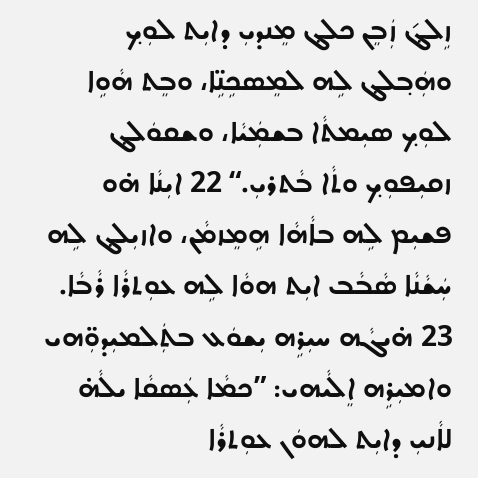ܙܹܠܔ݇ ܙܲܒܸܢ ܟܠܔ ܡܸܢܕܝܼ ܕܐܝܼܬ ܠܘܼܟ݂ ܘܗܲܒ݂ܠܔ ܠܹܗ ܠܡܸܣܟܹܢܹ̈ܐ، ܘܒܸܬ ܗܵܘܹܐ ܠܘܼܟ݂ ܣܝܼܡܬܵ‌ܐ ܒܫܡܲܝܵܐ، ܘܫܩܘܿܠܔ ܙܩܝܼܦܘܼܟ݂ ܘܬܵ‌ܐ ܒܵܬܪܝܼ.“ 22 ܐܝܼܢܵܐ ܗ̇ܘ ܦܫܝܼܡ ܠܹܗ ܒܐܵܗܵܐ ܗܹܡܸܙܡܵܢ، ܘܐܙܝܼܠܔ ܠܹܗ ܚܲܫܵܢܵܐ ܣܵܒܵܒ ܐܝܼܬ ܗܘܵܐ ܠܹܗ ܥܘܼܬܪܵܐ ܪܵܒܵܐ.
23 ܗ̇ܝܓܵܗ ܚܝܼܪܹܗ ܝܼܫܘܿܥ ܒܬܲܠܡܝܼܕܘܼ̈ܗ‌ܝ ܘܐܡܝܼܪܹܗ ܐܸܠܵܝܗ‌ܝ: ”ܟܡܵܐ ܥܲܣܩܵܐ ܝܠܵܗ̇ ܠܐܵܢܝܼ ܕܐܝܼܬ ܠܗܘܿܢ ܥܘܼܬܪܵܐ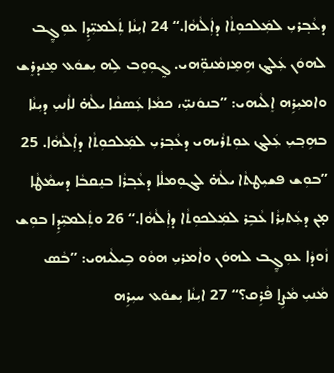ܕܥܵܒ݂ܪܝܼ ܠܡܲܠܟܘܼܬܵ‌ܐ ܕܐܲܠܵܗܵܐ.“ 24 ܐܝܼܢܵܐ ܬܲܠܡܝܼ̈ܕܹܐ ܥܘܼܓ̰ܸܒ ܠܗܘܿܢ ܥܲܠܔ ܗܹܡܸܙܡܵܢܘܼ̈ܗ‌ܝ. ܓ̰ܘܼܘܸܒ ܠܹܗ ܝܼܫܘܿܥ ܡܸܢܕܪܸܫ ܘܐܡܝܼܪܹܗ ܐܸܠܵܝܗ‌ܝ: ”ܒܢܘܿܢܝܼ̈، ܟܡܵܐ ܥܲܣܩܵܐ ܝܠܵܗ̇ ܠܐܵܢܝܼ ܕܝܼܢܵܐ ܒܗܹܒ݂ܝܼ ܥܲܠܔ ܥܘܼܬܪܵܝܗ‌ܝ ܕܥܵܒ݂ܪܝܼ ܠܡܲܠܟܘܼܬܵ‌ܐ ܕܐܲܠܵܗܵܐ. 25 ”ܒܘܼܫ ܦܫܝܼܛܬܵ‌ܐ ܝܠܵܗ̇ ܠܓܘܼܡܠܵܐ ܕܥܵܒ݂ܪܵܐ ܒܢܸܩܒܵܐ ܕܚܡܵܛܵܐ ܡ̣ܢ ܕܥܲܬܝܼܪܵܐ ܥܵܒܹܪ ܠܡܲܠܟܘܼܬܵ‌ܐ ܕܐܲܠܵܗܵܐ.“ 26 ܘܬܲܠܡܝܼ̈ܕܹܐ ܒܘܼܫ ܙܵܘܕܵܐ ܥܘܼܓ̰ܸܒ ܠܗܘܿܢ ܘܐܵܡܪܝܼ ܗܘܵܘ ܒܹܝܠܵܝܗ‌ܝ: ”ܒܵܣ ܡܵܢܝܼ ܡܵܨܹܐ ܦܵܪܹܩ؟“ 27 ܐܝܼܢܵܐ ܝܼܫܘܿܥ ܚܝܼܪܹܗ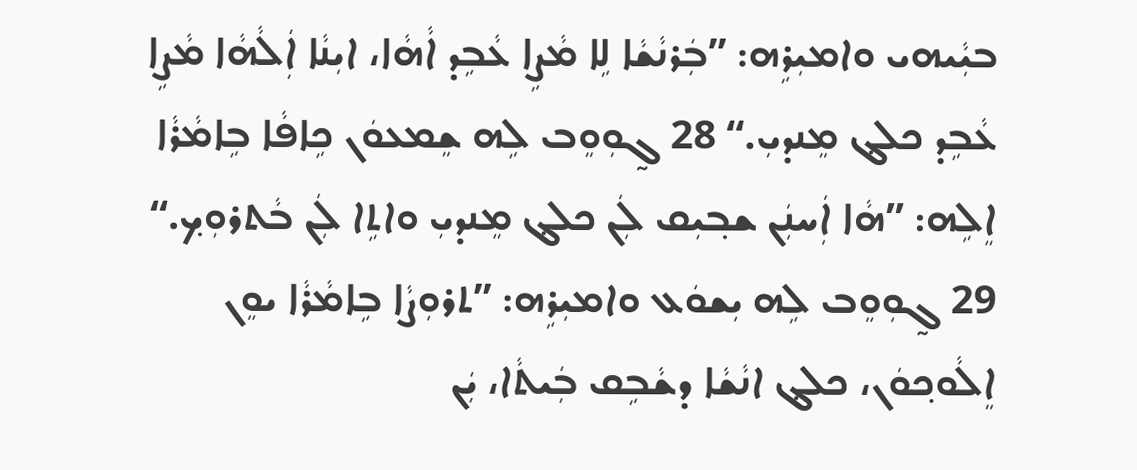ܒܝܼܵܝܗ‌ܝ ܘܐܡܝܼܪܹܗ: ”ܒܲܪܢܵܫܵܐ ܠܹܐ ܡܵܨܹܐ ܥܵܒܹܕ ܐܵܗܵܐ، ܐܝܼܢܵܐ ܐܲܠܵܗܵܐ ܡܵܨܹܐ ܥܵܒܹܕ ܟܠܔ ܡܸܢܕܝܼ.“ 28 ܓ̰ܘܼܘܸܒ ܠܹܗ ܫܸܡܥܘܿܢ ܟܹܐܦܵܐ ܒܹܐܡܵܪܵܐ ܐܸܠܹܗ: ”ܗܵܐ ܐܲܚܢܲܢ ܫܒ݂ܝܼܩ ܠܲܢ ܟܠܔ ܡܸܢܕܝܼ ܘܐܬܹ‌ܐ ܠܲܢ ܒܵܬܪܘܼܟ݂.“ 29 ܓ̰ܘܼܘܸܒ ܠܹܗ ܝܼܫܘܿܥ ܘܐܡܝܼܪܹܗ: ”ܬܪܘܼܨܵܐ ܒܹܐܡܵܪܵܐ ܝܘܸܢ ܐܸܠܵܘܟ݂ܘܿܢ، ܟܠܔ ܐܢܵܫܵܐ ܕܫܵܒܹܩ ܒܲܝܬܵ‌ܐ، ܝܲܢ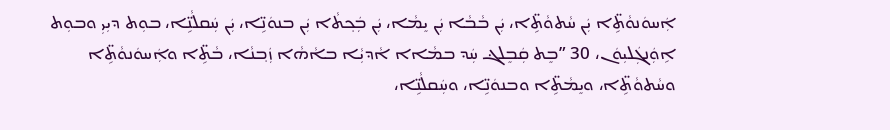ܐܲܚܘܿܢܘܵܬܹ̈‌ܐ ܝܲܢ ܚܵܬܘܵܬܹ̈‌ܐ، ܝܲܢ ܒܵܒܵܐ ܝܲܢ ܝܸܡܵܐ، ܝܲܢ ܒܲܟ݂ܬܵ‌ܐ ܝܲܢ ܒܢܘܿܢܹ̈ܐ، ܝܲܢ ܚܲܩܠܵܢܹ̈ܐ، ܒܘܼܬ ܕܝܼܝܼ ܘܒܘܼܬ ܐܹܘܲܢܓܲܠܝܼܘܿܢ، 30 ”ܒܸܬ ܩܲܒܸܠܔ ܚܲܕ ܒܡܵܐܐ ܐܵܕܝܼܵܐ ܒܐܵܗܵܐ ܙܲܒ݂ܢܵܐ، ܒܵܬܹ̈‌ܐ ܘܐܲܚܘܿܢܘܵܬܹ̈‌ܐ ܘܚܵܬܘܵܬܹ̈‌ܐ، ܘܝܸܡܵܬܹ̈‌ܐ ܘܒܢܘܿܢܹ̈ܐ، ܘܚܲܩܠܵܢܹ̈ܐ،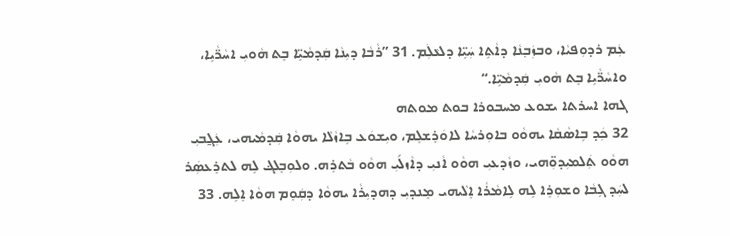ܥܲܡ ܪܕܘܼܦܝܵܐ، ܘܒܙܲܒ݂ܢܵܐ ܕܐܵܬܹ‌ܐ ܚܲܝܹ̈ܐ ܕܠܥܵܠܲܡ. 31 ”ܪܵܒܵܐ ܕܝܼܢܵܐ ܩܲܕܡܵܝܹ̈ܐ ܒܸܬ ܗܵܘܝܼ ܐܚܵܪ̈ܵܝܹܐ، ܘܐܚܵܪ̈ܵܝܹܐ ܒܸܬ ܗܵܘܝܼ ܩܲܕܡܵܝܹ̈ܐ.“
ܓܗܐ ܐܚܪܬ‌ܐ ܝܫܘܥ ܡܚܒܘܪܐ ܒܘܬ ܡܘܬܗ
32 ܟܲܕ ܒܹܐܣܵܩܵܐ ܝܗܘܵܘ ܒܐܘܼܪܚܵܐ ܠܐܘܿܪܸܫܠܸܡ، ܘܝܼܫܘܿܥ ܒܹܐܙܵܠܵܐ ܝܗܘܵܐ ܩܲܕܡܵܝܗ‌ܝ، ܥܲܓ̰ܒܝܼ ܗܘܵܘ ܬܲܠܡܝܼܕܘܼ̈ܗ‌ܝ، ܘܙܵܕܥܝܼ ܗܘܵܘ ܐܵܢܝܼ ܕܐܵܙܠ݇ܝܼ ܗܘܵܘ ܒܵܬܪܹܗ. ܘܠܘܼܒܸܠܔ ܠܹܗ ܠܬܪܸܥܣܲܪ ܠܚܲܕ ܓܹܒܵܐ ܘܫܘܼܪܹܐ ܠܹܗ ܠܹܐܡܵܪܵܐ ܐܸܠܵܝܗ‌ܝ ܡܸܢܕܝܼ ܕܗܕܝܼܪܵܐ ܝܗܘܵܐ ܕܩܲܘܸܡ ܗܘܵܐ ܐܸܠܹܗ. 33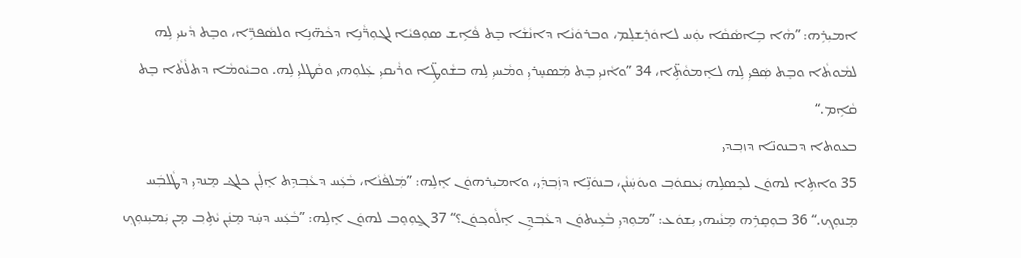ܐܡܝܼܪܹܗ: ”ܗܵܐ ܒܹܐܣܵܩܵܐ ܝܘܲܚ ܠܐܘܿܪܸܫܠܸܡ، ܘܒܪܘܿܢܵܐ ܕܐܢܵܫܵܐ ܒܸܬ ܦܵܐܹܫ ܣܘܼܦܝܵܐ ܠܓܘܼܪ̈ܵܢܹܐ ܕܟܵܗ̈ܢܹܐ ܘܠܣܵܦܪܹ̈ܐ، ܘܒܸܬ ܕܵܝܢܝܼ ܠܹܗ ܠܡܵܘܬܵ‌ܐ ܘܒܸܬ ܣܲܦܝܼ ܠܹܗ ܠܐܸܡܘܵܬܹ̈‌ܐ، 34 ”ܘܐܵܢܝܼ ܒܸܬ ܡܲܣܚܸܪܝܼ ܘܡܵܚܝܼ ܠܹܗ ܒܫܵܘܛܹ̈ܐ ܘܪܵܝܩܝܼ ܥܲܠܘܼܗ‌ܝ ܘܩܵܛܠܝܼ ܠܹܗ. ܘܒܝܵܘܡܵܐ ܕܬܠܵܬܵ‌ܐ ܒܸܬ ܩܵܐܹܡ.“
ܒܥܘܬ‌ܐ ܕܒܢܘܢ̈ܐ ܕܙܒ݂ܕܝ
35 ܘܐܬܹ‌ܐ ܠܗܘܿܢ ܠܟܸܣܠܹܗ ܝܲܥܩܘܿܒ݂ ܘܝܘܿܚܲܢܵܢ، ܒܢܘܿܢܹ̈ܐ ܕܙܲܒ݂ܕܲܝ، ܘܐܡܝܼܪܗܘܿܢ ܐܸܠܹܗ: ”ܡܲܠܦܵܢܵܐ، ܒܵܥܲܚ ܕܥܵܒ݂ܕܹܬ ܐܸܠܲܢ ܟܠܔ ܡܸܢܕܝܼ ܕܛܵܠܒܲܚ ܡܸܢܘܼܟ݂.“ 36 ܒܘܼܩܸܪܹܗ ܡܸܢܵܝܗ‌ܝ ܝܼܫܘܿܥ: ”ܡܘܼܕܝܼ ܒܵܥܹܝܬܘܿܢ ܕܥܵܒ݂ܕܹܢ ܐܸܠܵܘܟ݂ܘܿܢ؟“ 37 ܓ̰ܘܼܘܸܒ ܠܗܘܿܢ ܐܸܠܹܗ: ”ܒܵܥܲܚ ܕܚܲܕ ܡܸܢܲܢ ܝܵܬܹܒ݂ ܡ̣ܢ ܝܲܡܝܼܢܘܼܟ݂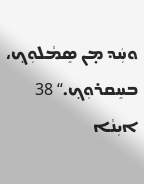ܘܚܲܕ ܡ̣ܢ ܣܸܡܵܠܘܼܟ݂، ܒܚܸܩܪܘܼܟ݂.“ 38 ܐܝܼܢܵܐ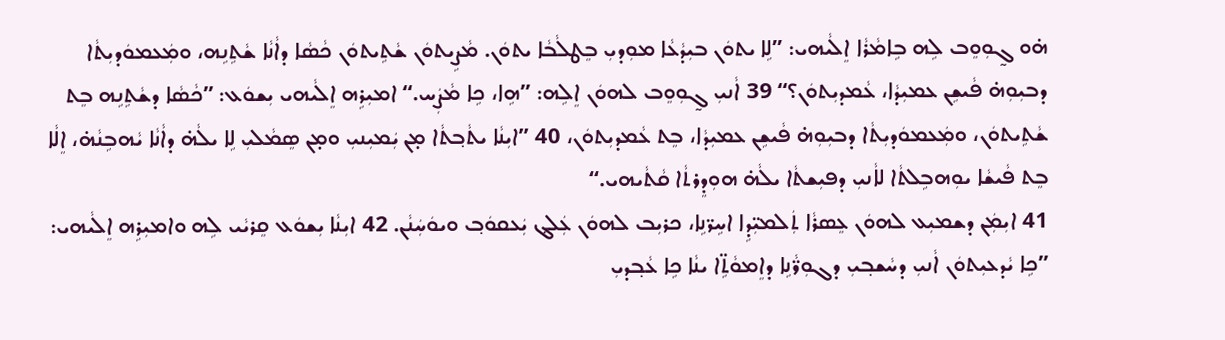ܗ̇ܘ ܓ̰ܘܼܘܸܒ ܠܹܗ ܒܹܐܡܵܪܵܐ ܐܸܠܵܝܗ‌ܝ: ”ܠܹܐ ܝܬܘܿܢ ܒܝܼܕܵܥܵܐ ܡܘܼܕܝܼ ܒܸܛܠܵܒܵܐ ܝܬܘܿܢ. ܡܵܨܹܝܬܘܿܢ ܫܵܬܹܝܬܘܿܢ ܟܵܣܵܐ ܕܐܵܢܵܐ ܫܵܬܹܢܹܗ، ܘܡܲܥܡܘܿܕܝܼܬܵ‌ܐ ܕܒܝܼܘܼܗ̇ ܦܵܝܫܹܢ ܥܡܝܼܕܵܐ، ܥܵܡܕܝܼܬܘܿܢ؟“ 39 ܐܵܢܝܼ ܓ̰ܘܼܘܸܒ ܠܗܘܿܢ ܐܸܠܹܗ: ”ܗܹܐ، ܟܹܐ ܡܵܨܲܚ.“ ܐܡܝܼܪܹܗ ܐܸܠܵܝܗ‌ܝ ܝܼܫܘܿܥ: ”ܟܵܣܵܐ ܕܫܵܬܹܢܹܗ ܒܸܬ ܫܵܬܹܝܬܘܿܢ، ܘܡܲܥܡܘܿܕܝܼܬܵ‌ܐ ܕܒܝܼܘܼܗ̇ ܦܵܝܫܹܢ ܥܡܝܼܕܵܐ، ܒܸܬ ܥܵܡܕܝܼܬܘܿܢ، 40 ”ܐܝܼܢܵܐ ܝܬܵܒ݂ܬܵ‌ܐ ܡ̣ܢ ܝܲܡܝܼܢܝܼ ܘܡ̣ܢ ܣܸܡܵܠܝܼ ܠܹܐ ܝܠܵܗ̇ ܕܐܵܢܵܐ ܝܵܗܒܹܢܵܗ̇، ܐܸܠܵܐ ܒܸܬ ܦܵܝܫܵܐ ܝܘܼܗܒܹܠܬܵ‌ܐ ܠܐܵܢܝܼ ܕܦܝܼܫܬܵ‌ܐ ܝܠܵܗ̇ ܗܘܼܕܸܪܬܵ‌ܐ ܩܵܬܵܝܗ‌ܝ.“
41 ܐܝܼܡܲܢ ܕܫܡܝܼܥ ܠܗܘܿܢ ܥܸܣܪܵܐ ܬܲܠܡܝܼ̈ܕܹܐ ܐܚܹܪ̈ܢܹܐ، ܟܪܝܼܒ ܠܗܘܿܢ ܥܲܠܔ ܝܲܥܩܘܿܒ݂ ܘܝܘܿܚܲܢܵܢ. 42 ܐܝܼܢܵܐ ܝܼܫܘܿܥ ܩܸܪܝܵܝ ܠܹܗ ܘܐܡܝܼܪܹܗ ܐܸܠܵܝܗ‌ܝ: ”ܟܹܐ ܝܵܕܥܝܼܬܘܿܢ ܐܵܢܝܼ ܕܚܵܫܒ݂ܝܼ ܕܓܘܼܪ̈ܵܢܹܐ ܕܐܸܡܘܵܬܹ̈‌ܐ ܝܢܵܐ ܟܹܐ ܥܵܒ݂ܕܝܼ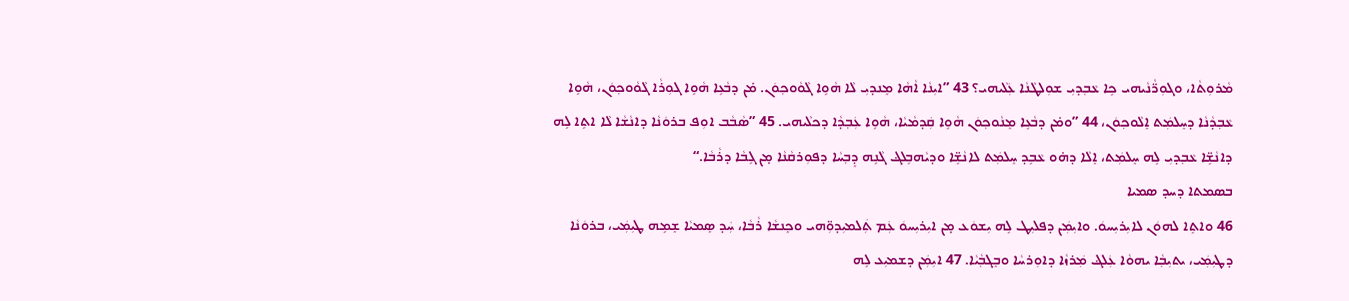ܡܵܪܘܼܬܵ‌ܐ، ܘܓܘܼܪ̈ܵܢܵܝܗ‌ܝ ܟܹܐ ܥܵܒ݂ܕܝܼ ܫܘܼܠܛܵܢܵܐ ܥܲܠܵܝܗ‌ܝ؟ 43 ”ܐܝܼܢܵܐ ܐܵܗܵܐ ܡܸܢܕܝܼ ܠܵܐ ܗܵܘܹܐ ܓܵܘܵܘܟ݂ܘܿܢ. ܡ̇ܢ ܕܒܵܥܹܐ ܗܵܘܹܐ ܓܘܼܪܵܐ ܓܵܘܵܘܟ݂ܘܿܢ، ܗܵܘܹܐ ܥܵܒ݂ܕܵܢܵܐ ܕܚܸܠܡܲܬ ܐܸܠܵܘܟ݂ܘܿܢ، 44 ”ܘܡ̇ܢ ܕܒܵܥܹܐ ܡܸܢܵܘܟ݂ܘܿܢ ܗܵܘܹܐ ܩܲܕܡܵܝܵܐ، ܗܵܘܹܐ ܥܲܒ݂ܕܵܐ ܕܟܠܵܝܗ‌ܝ. 45 ”ܣܵܒܵܒ ܐܘܼܦ ܒܪܘܿܢܵܐ ܕܐܢܵܫܵܐ ܠܵܐ ܐܬܹ‌ܐ ܠܹܗ ܕܐܢܵܫܹ̈ܐ ܥܵܒ݂ܕܝܼ ܠܹܗ ܚܸܠܡܲܬ، ܐܸܠܵܐ ܕܗ̇ܘ ܥܵܒܹܕ ܚܸܠܡܲܬ ܠܐܢܵܫܹ̈ܐ ܘܕܝܵܗܒܹܠܔ ܓܵܢܹܗ ܕܸܒ݂ܚܵܐ ܕܦܘܼܪܩܵܢܵܐ ܡ̣ܢ ܓܹܒܵܐ ܕܪܵܒܵܐ.“
ܒܣܡܬ‌ܐ ܕܚܕ ܣܡܝܐ
46 ܘܐܬܹ‌ܐ ܠܗܘܿܢ ܠܐܝܼܪܝܼܚܘܿ. ܘܐܝܼܡܲܢ ܕܦܠܝܼܛ ܠܹܗ ܝܼܫܘܿܥ ܡ̣ܢ ܐܝܼܪܝܼܚܘܿ ܥܲܡ ܬܲܠܡܝܼܕܘܼ̈ܗ‌ܝ ܘܟܸܢܫܵܐ ܪܵܒܵܐ، ܚܲܕ ܣܸܡܝܵܐ ܫܸܡܹܗ ܛܝܼܡܲܝ، ܒܪܘܿܢܵܐ ܕܛܝܼܡܲܝ، ܝܬܝܼܒ݂ܵܐ ܝܗܘܵܐ ܥܲܠܔ ܡܲܪܙܵܐ ܕܐܘܼܪܚܵܐ ܘܒܸܓܒ݂ܵܝܵܐ. 47 ܐܝܼܡܲܢ ܕܫܡܝܼܥ ܠܹܗ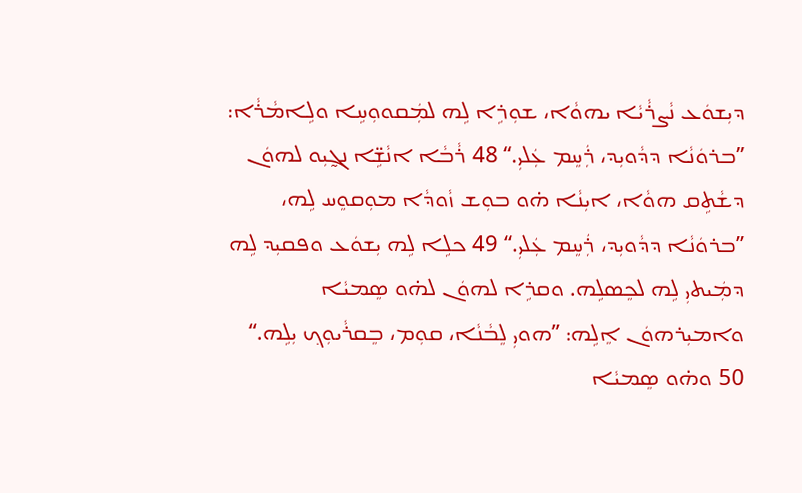ܕܝܼܫܘܿܥ ܢܵܨܪܵܝܵܐ ܝܗܘܵܐ، ܫܘܼܪܹܐ ܠܹܗ ܠܡܲܩܘܘܼܚܹܐ ܘܠܹܐܡܵܪܵܐ: ”ܒܪܘܿܢܵܐ ܕܕܵܘܝܼܕ، ܪܲܚܸܡ ܥܲܠܝܼ.“ 48 ܪܵܒܵܐ ܐܢܵܫܹ̈ܐ ܢܓ̰ܝܼܘ ܠܗܘܿܢ ܕܫܵܬܹܩ ܗܘܵܐ، ܐܝܼܢܵܐ ܗ̇ܘ ܒܘܼܫ ܙܵܘܕܵܐ ܡܘܼܩܘܸܚ ܠܹܗ، ”ܒܪܘܿܢܵܐ ܕܕܵܘܝܼܕ، ܪܲܚܸܡ ܥܲܠܝܼ.“ 49 ܟܠܹܐ ܠܹܗ ܝܼܫܘܿܥ ܘܦܩܝܼܕ ܠܹܗ ܕܡܲܝܬ‌ܝܼ ܠܹܗ ܠܟܸܣܠܹܗ. ܘܩܪܹܐ ܠܗܘܿܢ ܠܗ̇ܘ ܣܸܡܝܵܐ ܘܐܡܝܼܪܗܘܿܢ ܐܸܠܹܗ: ”ܗܘܝܼ ܠܸܒܵܢܵܐ، ܩܘܼܡ، ܒܸܩܪܵܝܘܼܟ݂ ܝܼܠܹܗ.“ 50 ܘܗ̇ܘ ܣܸܡܝܵܐ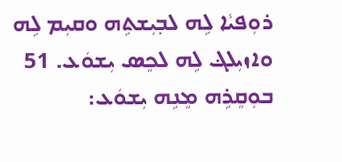ܪܘܼܦܝܵܐ ܠܹܗ ܠܒ݂ܝܼܫܬܹܗ ܘܩܝܼܡ ܠܹܗ ܘܐܙܝܼܠܔ ܠܹܗ ܠܟܸܣ ܝܼܫܘܿܥ. 51 ܒܘܼܩܸܪܹܗ ܡܸܢܹܗ ܝܼܫܘܿܥ: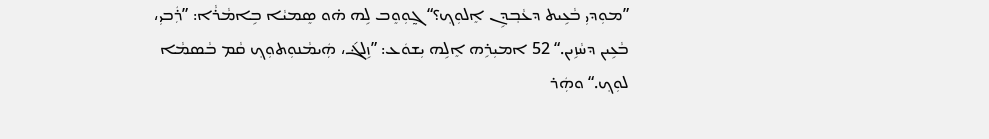”ܡܘܼܕܝܼ ܒܵܥܹܝܬ ܕܥܵܒ݂ܕܹܢ ܐܸܠܘܼܟ݂؟“ ܓ̰ܘܼܘܸܒ ܠܹܗ ܗ̇ܘ ܣܸܡܝܵܐ ܒܹܐܡܵܪܵܐ: ”ܪܲܒܝܼ، ܒܵܥܹܝܢ ܕܚܵܙܹܝܢ.“ 52 ܐܡܝܼܪܹܗ ܐܸܠܹܗ ܝܼܫܘܿܥ: ”ܙܹܠܔ݇، ܗܲܝܡܵܢܘܼܬܘܼܟ݂ ܩܵܡ ܒܵܣܡܵܐ ܠܘܼܟ݂.“ ܘܗܲܪ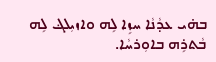ܒܗ̇ܝ ܥܕܵܢܵܐ ܚܙܹܐ ܠܹܗ ܘܐܙܝܼܠܔ ܠܹܗ ܒܵܬܪܹܗ ܒܐܘܼܪܚܵܐ.